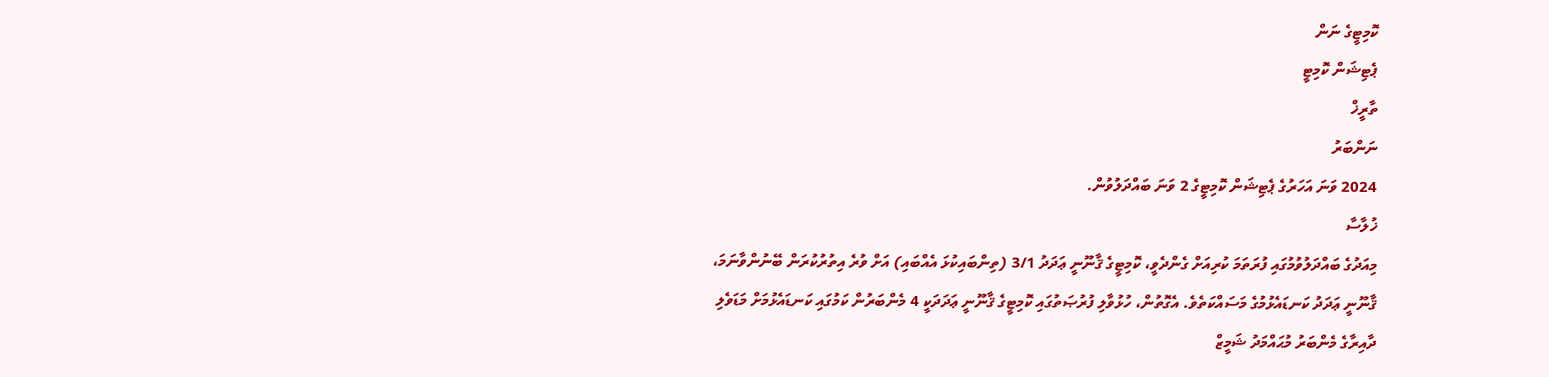ކޮމިޓީގެ ނަން
ޕެޓިޝަން ކޮމިޓީ
ތާރީޚް
ނަންބަރު
2024 ވަނަ އަހަރުގެ ޕެޓިޝަން ކޮމިޓީގެ 2 ވަނަ ބައްދަލުވުން.
ޚުލާސާ
މިއަދުގެ ބައްދަލުވުމުގައި ފުރަތަމަ ކުރިއަށް ގެންދެވީ، ކޮމިޓީގެ ޤާނޫނީ ޢަދަދު 3/1 (ތިންބައިކުޅަ އެއްބައި) އަށް ވުރެ އިތުރުކުރަން ބޭނުންވާނަމަ، ޤާނޫނީ ޢަދަދު ކަނޑައެޅުމުގެ މަސައްކަތެވެ. އެގޮތުން، ހުޅުވާލި ފުރުޞަތުގައި ކޮމިޓީގެ ޤާނޫނީ ޢަދަދަކީ 4 މެންބަރުން ކަމުގައި ކަނޑައެޅުމަށް މަޑަވެލި ދާއިރާގެ މެންބަރު މުޙައްމަދު ޝަމީޒް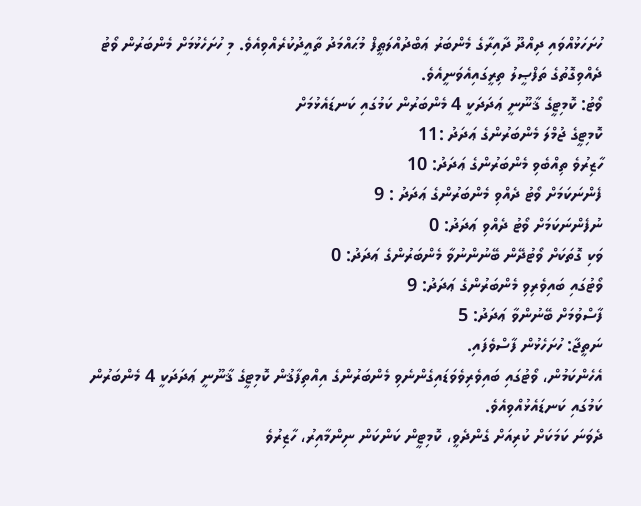ހުށަހަޅުއްވައި ދިއްދޫ ދާއިރާގެ މެންބަރު ޢަބްދުއްލަޠީފް މުޙައްމަދު ތާއީދުކުރެއްވިއެވެ. މި ހުށަހެޅުމަށް މެންބަރުން ވޯޓު ދެއްވިގޮތުގެ ތަފްޞީލު ތިރީގައިއެވަނީއެވެ.
ވޯޓު: ކޮމިޓީގެ ޤާނޫނީ ޢަދަދަކީ 4 މެންބަރުން ކަމުގައި ކަނޑައެޅުމަށް
ކޮމިޓީގެ ޖުމްލަ މެންބަރުންގެ ޢަދަދު :11
ހާޒިރުވެ ތިއްބެވި މެންބަރުންގެ ޢަދަދު: 10
ފެންނަކަމަށް ވޯޓު ދެއްވި މެންބަރުންގެ ޢަދަދު : 9
ނުފެންނަކަމަށް ވޯޓު ދެއްވި ޢަދަދު: 0
ވަކި ގޮތަކަށް ވޯޓުދޭން ބޭނުންނުވާ މެންބަރުންގެ ޢަދަދު: 0
ވޯޓުގައި ބައިވެރިވި މެންބަރުންގެ ޢަދަދު: 9
ފާސްވުމަށް ބޭނުންވާ ޢަދަދު: 5
ނަތީޖާ: ހުށަހެޅުން ފާސްވެފައި.
އެހެންކަމުން، ވޯޓުގައި ބައިވެރިވެވަޑައިގެންނެވި މެންބަރުންގެ އިއްތިފާޤުން ކޮމިޓީގެ ޤާނޫނީ ޢަދަދަކީ 4 މެންބަރުން ކަމުގައި ކަނޑައެޅުއްވިއެވެ.
ދެވަނަ ކަމަކަށް ކުރިއަށް ގެންދެވީ، ކޮމިޓީން ކަންކަން ނިންމާއިރު، ހާޒިރުވެ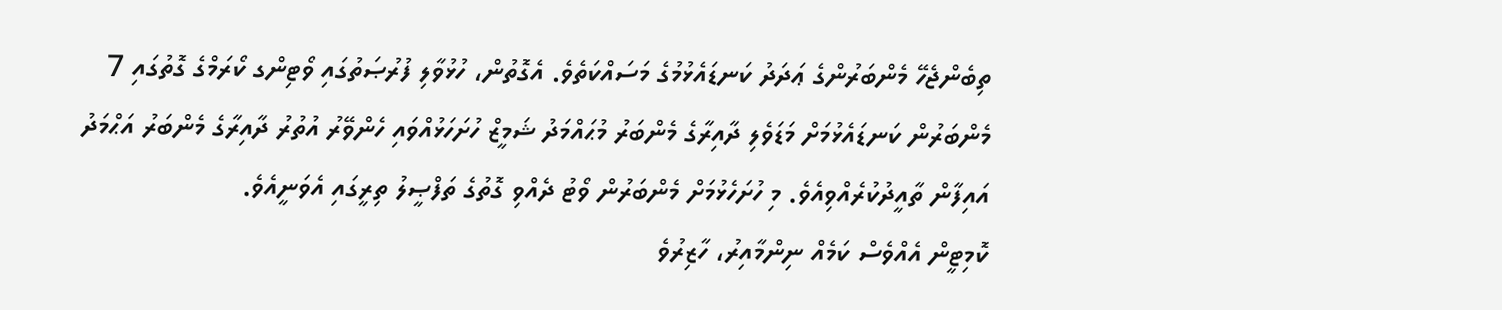ތިބެންޖެހޭ މެންބަރުންގެ ޢަދަދު ކަނޑައެޅުމުގެ މަސައްކަތެވެ. އެގޮތުން، ހުޅުވާލި ފުރުޞަތުގައި ވޯޓިންގ ކޯރަމްގެ ގޮތުގައި 7 މެންބަރުން ކަނޑައެޅުމަށް މަޑަވެލި ދާއިރާގެ މެންބަރު މުޙައްމަދު ޝަމީޒް ހުށަހަޅުއްވައި ހެންވޭރު އުތުރު ދާއިރާގެ މެންބަރު އަޙްމަދު އައިފާން ތާއީދުކުރެއްވިއެވެ. މި ހުށަހެޅުމަށް މެންބަރުން ވޯޓު ދެއްވި ގޮތުގެ ތަފްޞީލު ތިރީގައި އެވަނީއެވެ.
ކޮމިޓީން އެއްވެސް ކަމެއް ނިންމާއިރު، ހާޒިރުވެ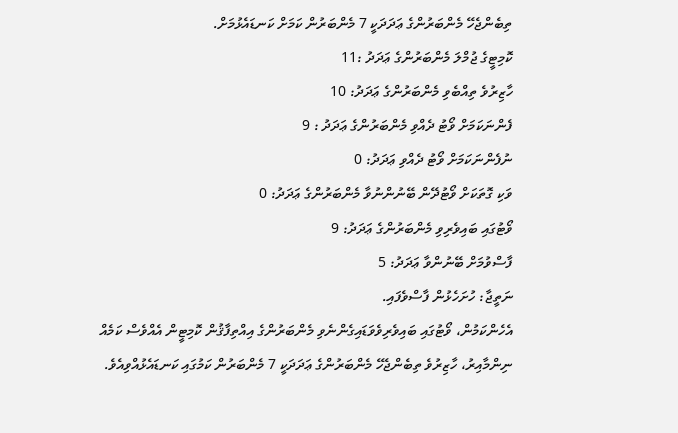ތިބެންޖެހޭ މެންބަރުންގެ ޢަދަދަކީ 7 މެންބަރުން ކަމަށް ކަނޑައެޅުމަށް.
ކޮމިޓީގެ ޖުމްލަ މެންބަރުންގެ ޢަދަދު :11
ހާޒިރުވެ ތިއްބެވި މެންބަރުންގެ ޢަދަދު: 10
ފެންނަކަމަށް ވޯޓު ދެއްވި މެންބަރުންގެ ޢަދަދު : 9
ނުފެންނަކަމަށް ވޯޓު ދެއްވި ޢަދަދު: 0
ވަކި ގޮތަކަށް ވޯޓުދޭން ބޭނުންނުވާ މެންބަރުންގެ ޢަދަދު: 0
ވޯޓުގައި ބައިވެރިވި މެންބަރުންގެ ޢަދަދު: 9
ފާސްވުމަށް ބޭނުންވާ ޢަދަދު: 5
ނަތީޖާ: ހުށަހެޅުން ފާސްވެފައި.
އެހެންކަމުން، ވޯޓުގައި ބައިވެރިވެވަޑައިގެންނެވި މެންބަރުންގެ އިއްތިފާޤުން ކޮމިޓީން އެއްވެސް ކަމެއް ނިންމާއިރު، ހާޒިރުވެ ތިބެންޖެހޭ މެންބަރުންގެ ޢަދަދަކީ 7 މެންބަރުން ކަމުގައި ކަނޑައެޅުއްވިއެވެ.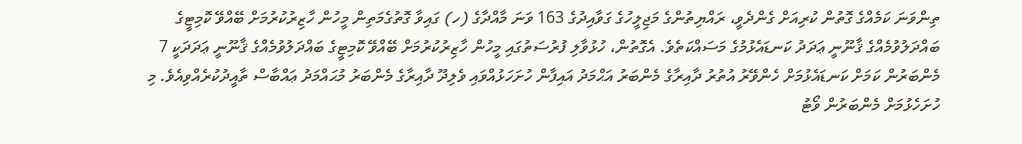ތިންވަނަ ކަމެއްގެ ގޮތުން ކުރިއަށް ގެންދެވީ، ރައްޔިތުންގެ މަޖިލީހުގެ ގަވާއިދުގެ 163 ވަނަ މާއްދާގެ (ހ) ގައިވާ ގޮތުގެމަތިން މީހުން ހާޒިރުކުރުމަށް ބޭއްވޭ ކޮމިޓީގެ ބައްދަލުވުމެއްގެ ޤާނޫނީ ޢަދަދު ކަނޑައެޅުމުގެ މަސައްކަތެވެ. އެގޮތުން، ހުޅުވާލި ފުރުސަތުގައި މީހުން ހާޒިރުކުރުމަށް ބޭއްވޭ ކޮމިޓީގެ ބައްދަލުވުމެއްގެ ޤާނޫނީ ޢަދަދަކީ 7 މެންބަރުން ކަމަށް ކަނޑައެޅުމަށް ހެންވޭރު އުތުރު ދާއިރާގެ މެންބަރު އަޙްމަދު އައިފާން ހުށަހަޅުއްވައި ވެލިދޫ ދާއިރާގެ މެންބަރު މުޙައްމަދު ޢައްބާސް ތާއީދުކުރެއްވިއެވެ. މި ހުށަހެޅުމަށް މެންބަރުން ވޯޓު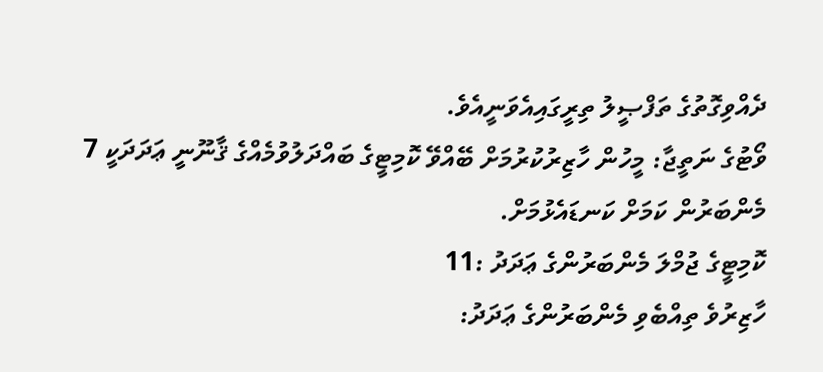ދެއްވިގޮތުގެ ތަފްޞީލު ތިރީގައިއެވަނީއެވެ.
ވޯޓުގެ ނަތީޖާ: މީހުން ހާޒިރުކުރުމަށް ބޭއްވޭ ކޮމިޓީގެ ބައްދަލުވުމެއްގެ ޤާނޫނީ ޢަދަދަކީ 7 މެންބަރުން ކަމަށް ކަނޑައެޅުމަށް.
ކޮމިޓީގެ ޖުމްލަ މެންބަރުންގެ ޢަދަދު :11
ހާޒިރުވެ ތިއްބެވި މެންބަރުންގެ ޢަދަދު: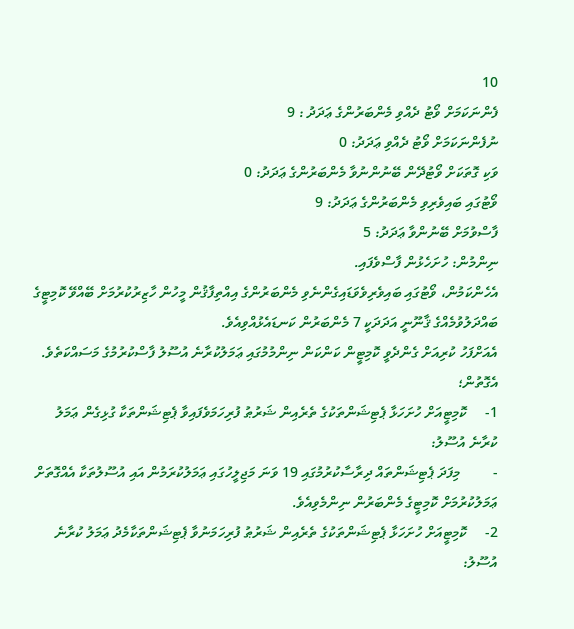10
ފެންނަކަމަށް ވޯޓު ދެއްވި މެންބަރުންގެ ޢަދަދު : 9
ނުފެންނަކަމަށް ވޯޓު ދެއްވި ޢަދަދު: 0
ވަކި ގޮތަކަށް ވޯޓުދޭން ބޭނުންނުވާ މެންބަރުންގެ ޢަދަދު: 0
ވޯޓުގައި ބައިވެރިވި މެންބަރުންގެ ޢަދަދު: 9
ފާސްވުމަށް ބޭނުންވާ ޢަދަދު: 5
ނިންމުން: ހުށަހެޅުން ފާސްވެފައި.
އެހެންކަމުން، ވޯޓުގައި ބައިވެރިވެވަޑައިގެންނެވި މެންބަރުންގެ އިއްތިފާޤުން މީހުން ހާޒިރުކުރުމަށް ބޭއްވޭ ކޮމިޓީގެ ބައްދަލުވުމެއްގެ ޤާނޫނީ އަދަދަކީ 7 މެންބަރުން ކަނޑައެޅުއްވިއެވެ.
އެއަށްފަހު ކުރިއަށް ގެންދެވީ ކޮމިޓީން ކަންކަން ނިންމުމުގައި ޢަމަލުކުރާނެ އުސޫލު ފާސްކުރުމުގެ މަސައްކަތެވެ. އެގޮތުން؛
1-     ކޮމިޓީއަށް ހުށަހަޅާ ޕެޓިޝަންތަކުގެ ތެރެއިން ޝަރުޠު ފުރިހަމަވެފައިވާ ޕެޓިޝަންތަކާ ގުޅިގެން ޢަމަލު ކުރާނެ އުސޫލު:
-         މިފަދަ ޕެޓިޝަންތައް ދިރާސާކުރުމުގައި 19 ވަނަ މަޖިލީހުގައި ޢަމަލުކުރަމުން އައި އުސޫލުތަކާ އެއްގޮތަށް ޢަމަލުކުރުމަށް ކޮމިޓީގެ މެންބަރުން ނިންމެވިއެވެ.
2-     ކޮމިޓީއަށް ހުށަހަޅާ ޕެޓިޝަންތަކުގެ ތެރެއިން ޝަރުޠު ފުރިހަމަނުވާ ޕެޓިޝަންތަކާމެދު ޢަމަލު ކުރާނެ އުސޫލު: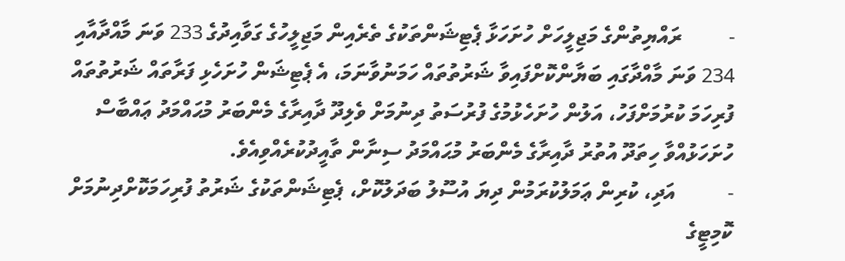-         ރައްޔިތުންގެ މަޖިލީހަށް ހުށަހަޅާ ޕެޓިޝަންތަކުގެ ތެރެއިން މަޖިލީހުގެ ގަވާއިދުގެ 233 ވަނަ މާއްދާއާއި 234 ވަނަ މާއްދާގައި ބަޔާންކޮށްފައިވާ ޝަރުތުތައް ހަމަނުވާނަމަ، އެ ޕެޓިޝަން ހުށަހެޅި ފަރާތައް ޝަރުތުތައް ފުރިހަމަ ކުރުމަށްފަހު، އަލުން ހުށަހެޅުމުގެ ފުރުސަތު ދިނުމަށް ވެލިދޫ ދާއިރާގެ މެންބަރު މުޙައްމަދު ޢައްބާސް ހުށަހަޅުއްވާ ހިތަދޫ އުތުރު ދާއިރާގެ މެންބަރު މުޙައްމަދު ސިނާން ތާއީދުކުރެއްވިއެވެ.
-          އަދި، ކުރިން ޢަމަލުކުރަމުން ދިޔަ އުސޫލު ބަދަލުކޮށް، ޕެޓިޝަންތަކުގެ ޝަރުތު ފުރިހަމަކޮށްދިނުމަށް ކޮމިޓީގެ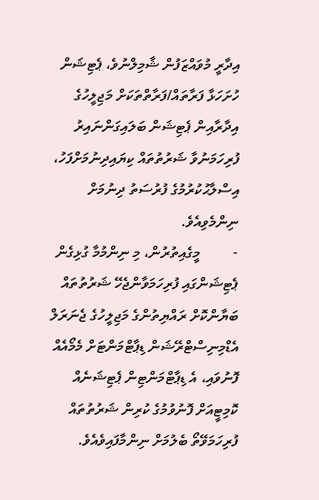އިދާރީ މުވައްޒަފުން ޝާމިލްނުވެ، ޕެޓިޝަން ހުށަހަޅާ ފަރާތައް/ފަރާތްތަކަށް މަޖިލީހުގެ އިދާރާއިން ޕެޓިޝަން ބަލައިގަންނައިރު ފުރިހަމަނުވާ ޝަރުތުތައް ކިޔައިދިނުމަށްފަހު، އިސްލާޙުކުރުމުގެ ފުރުސަތު ދިނުމަށް ނިންމެވިއެވެ.
-         މީގެއިތުރުން، މި ނިންމުމާ ގުޅިގެން ޕެޓިޝަންގައި ފުރިހަމަވާންޖެހޭ ޝަރުތުތައް ބަޔާންކޮށް ރައްޔިތުންގެ މަޖިލީހުގެ ޖެނަރަލް އެޑްމިނިސްޓްރޭޝަން ޑިޕާޓްމަންޓަށް މެމޯއެއް ފޮނުވައި، އެ ޑިޕާޓްމަންޓިން ޕެޓިޝަނެއް ކޮމިޓީއަށް ފޮނުވުމުގެ ކުރިން ޝަރުތުތައް ފުރިހަމަވޭތޯ ބެލުމަށް ނިންމާފައިވެއެވެ.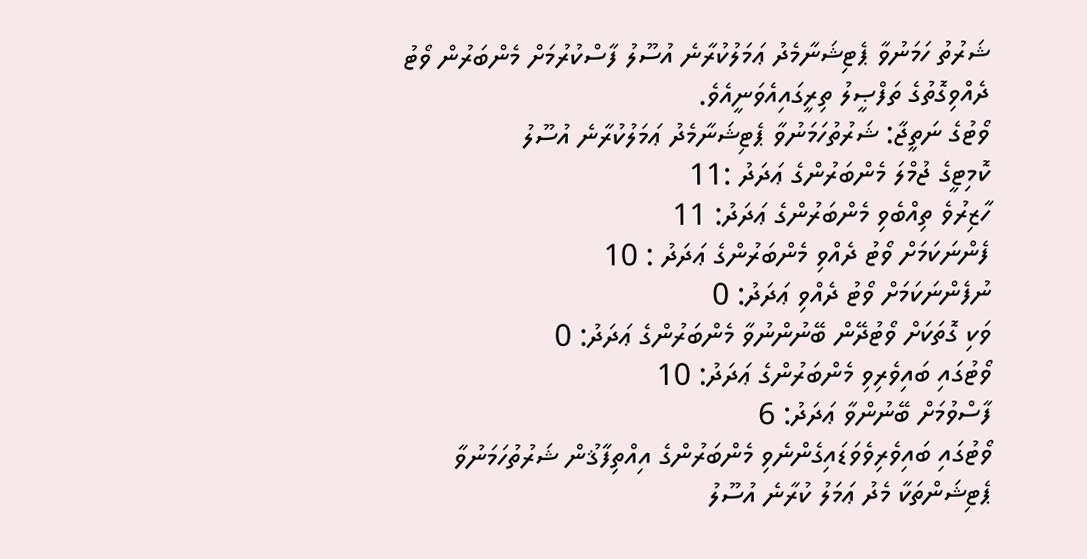ޝަރުތު ހަމަނުވާ ޕެޓިޝަނާމެދު ޢަމަލުކުރާނެ އުސޫލު ފާސްކުރުމަށް މެންބަރުން ވޯޓު ދެއްވިގޮތުގެ ތަފްޞީލު ތިރީގައިއެވަނީއެވެ.
ވޯޓުގެ ނަތީޖާ: ޝަރުތުހަމަނުވާ ޕެޓިޝަނާމެދު ޢަމަލުކުރާނެ އުސޫލު
ކޮމިޓީގެ ޖުމްލަ މެންބަރުންގެ ޢަދަދު :11
ހާޒިރުވެ ތިއްބެވި މެންބަރުންގެ ޢަދަދު: 11
ފެންނަކަމަށް ވޯޓު ދެއްވި މެންބަރުންގެ ޢަދަދު : 10
ނުފެންނަކަމަށް ވޯޓު ދެއްވި ޢަދަދު: 0
ވަކި ގޮތަކަށް ވޯޓުދޭން ބޭނުންނުވާ މެންބަރުންގެ ޢަދަދު: 0
ވޯޓުގައި ބައިވެރިވި މެންބަރުންގެ ޢަދަދު: 10
ފާސްވުމަށް ބޭނުންވާ ޢަދަދު: 6
ވޯޓުގައި ބައިވެރިވެވަޑައިގެންނެވި މެންބަރުންގެ އިއްތިފާޤުން ޝަރުތުހަމަނުވާ ޕެޓިޝަންތަކާ މެދު ޢަމަލު ކުރާނެ އުސޫލު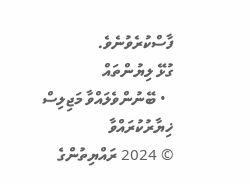ފާސްކުރެވުނެވެ.
ގުޅޭ ލިޔުންތައް
  • ބޭނުންވެލައްވާ މަޖިލިސް ޚިޔާރުކުރައްވާ
© 2024 ރައްޔިތުންގެ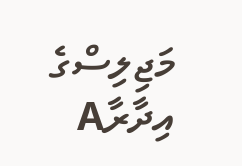މަޖިލިސްގެ އިދާރާA